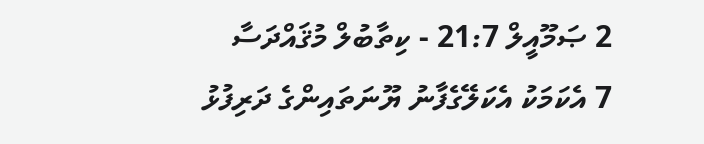2 ޞަމޫއީލް 21:7 - ކިތާބުލް މުޤައްދަސާ
7 އެކަމަކު އެކަލޭގެފާނު ޔޫނަތައިންގެ ދަރިފުޅު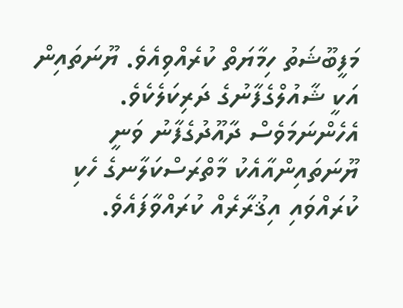މަފީބޫޝަތު ހިމާޔަތް ކުރެއްވިއެވެ. ޔޫނަތައިން އަކީ ޝާއުލްގެފާނުގެ ދަރިކަލެކެވެ. އެހެންނަމަވެސް ދާއޫދުގެފާނު ވަނީ ޔޫނަތައިންއާއެކު މާތްރަސްކަލާނގެ ހެކި ކުރައްވައި އިޤުރާރެއް ކުރައްވާފައެވެ.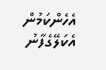އެހެންކަމުން އެކަލޭގެފާނު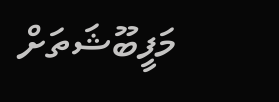މަފީބޫޝަތަށް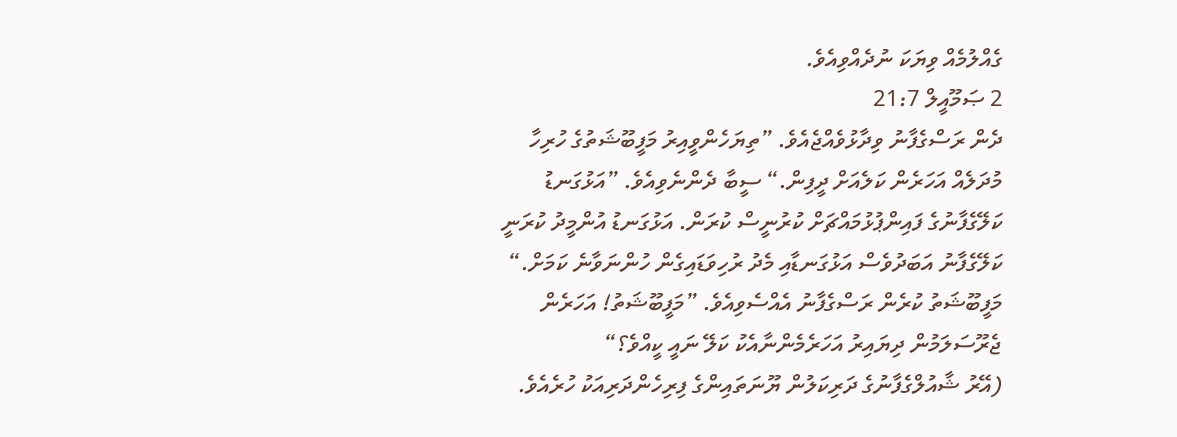ގެއްލުމެއް ވިޔަކަ ނުދެއްވިއެވެ.
2 ޞަމޫއީލް 21:7
ދެން ރަސްގެފާނު ވިދާޅުވެއްޖެއެވެ. ”ތިޔަހެންވީއިރު މަފީބޫޝަތުގެ ހުރިހާ މުދަލެއް އަހަރެން ކަލެއަށް ދީފިން.“ ސީބާ ދެންނެވިއެވެ. ”އަޅުގަނޑު ކަލޭގެފާނުގެ ފައިންޕުޅުމައްޗަށް ކުރުނީސް ކުރަން. އަޅުގަނޑު އުންމީދު ކުރަނީ ކަލޭގެފާނު އަބަދުވެސް އަޅުގަނޑާއި މެދު ރުހިވަޑައިގެން ހުންނަވާނެ ކަމަށް.“
މަފީބޫޝަތު ކުރެން ރަސްގެފާނު އެއްސެވިއެވެ. ”މަފީބޫޝަތު! އަހަރެން ޖެރޫސަލަމުން ދިޔައިރު އަހަރެމެންނާއެކު ކަލޭ ނައީ ކީއްވެ؟“
(އޭރު ޝާއުލްގެފާނުގެ ދަރިކަލުން ޔޫނަތައިންގެ ފިރިހެންދަރިއަކު ހުރެއެވެ.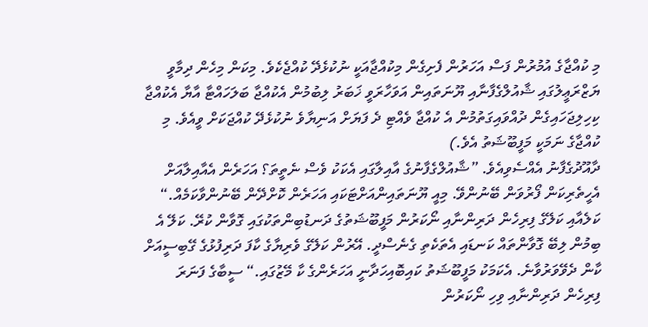މި ކުއްޖާގެ އުމުރުން ފަސް އަހަރުން ފެށިގެން މިކުއްޖާއަކީ ނުކުޅެދޭ ކުއްޖެކެވެ. މިކަން މިހެން ދިމާވީ ޔަޒްރަޢީލުގައި ޝާއުލްގެފާނާއި ޔޫނަތައިން އަވަހާރަވީ ޚަބަރު ލިބުމުން އެކުއްޖާ ބަލަހައްޓާ އާޔާ އެކުއްޖާ ކިހިލިޖަހައިގެން ދުއްވައިގަތުމުން އެ ކުއްޖާ ވެއްޓި ދެ ފަޔަށް އަނިޔާވެ ނުކުޅެދޭ ކުއްޖަކަށް ވީއެވެ. މި ކުއްޖާގެ ނަމަކީ މަފީބޫޝަތު އެވެ.)
ދާއޫދުގެފާނު އެއްސެވިއެވެ. ”ޝާއުލްގެފާނުގެ އާއިލާގައި އެކަކު ވެސް ނެތީތަ؟ އަހަރެން އެއާއިލާއަށް އެހީތެރިކަން ފޯރުވަން ބޭނުންވޭ. މިއީ ޔޫނަތައިންއަށްޓަކައި އަހަރެން ކޮށްދޭން ބޭނުންވާކަމެއް.“
ކަލެއާއި ކަލޭގެ ފިރިހެން ދަރިންނާއި ނޯކަރުން މަފީބޫޝަތުގެ ދަނޑުބިންތަކުގައި ގޮވާން ކުރޭ. ކަލޭ އެ ބިމުން ލިބޭ ގޮވާންތައް ކަނޑައި އެތަކެތި ގެނެސްދީ. އޭރުން ކަލޭގެ ވެރިޔާގެ ކާފަ ދަރިފުޅުގެ ގޭބިސީއަށް ކާން ދެވޭވަރުވާނެ. އެކަމަކު މަފީބޫޝަތު ކައިބޮއިހަދާނީ އަހަރެންގެ ކާ މޭޒުގައި.“ ސީބާގެ ފަނަރަ ފިރިހެން ދަރިންނާއި ވިހި ނޯކަރުން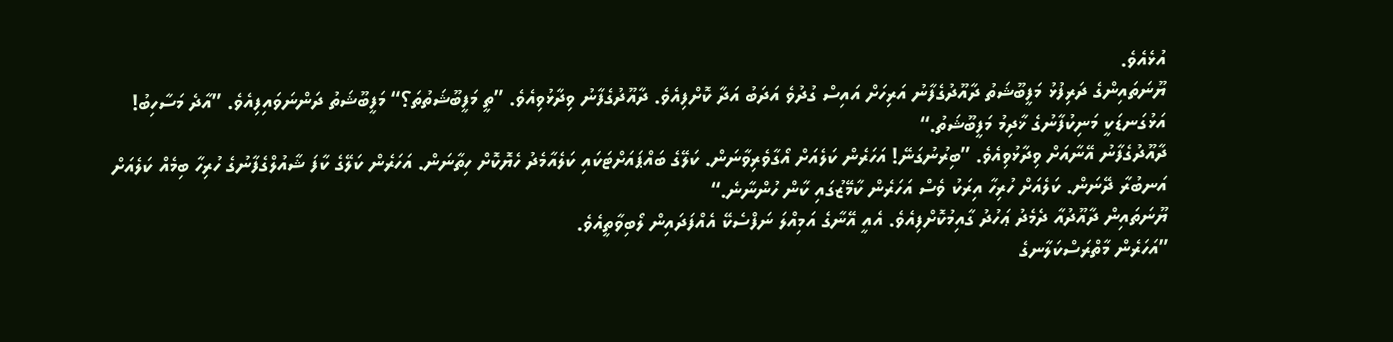އުޅެއެވެ.
ޔޫނަތައިންގެ ދަރިފުޅު މަފީބޫޝަތު ދާއޫދުގެފާނު އަރިހަށް އައިސް ގުދުވެ އަދަބު އަދާ ކޮށްފިއެވެ. ދާއޫދުގެފާނު ވިދާޅުވިއެވެ. ”ތީ މަފީބޫޝަތުތަ؟“ މަފީބޫޝަތު ދަންނަވައިފިއެވެ. ”އާދެ މަސާހިބު! އަޅުގަނޑަކީ މަނިކުފާނުގެ ޚާދިމު މަފީބޫޝަތު.“
ދާއޫދުގެފާނު އޭނާއަށް ވިދާޅުވިއެވެ. ”ބިރުނުގަނޭ! އަހަރެން ކަލެއަށް އޯގާވެރިވާނަން. ކަލޭގެ ބައްޕައަށްޓަކައި ކަލެއާމެދު ހެޔޮކޮށް ހިތާނަން. އަހަރެން ކަލޭގެ ކާފަ ޝާއުލްގެފާނުގެ ހުރިހާ ބިމެއް ކަލެއަށް އަނބުރާ ދޭނަން. ކަލެއަށް ހުރިހާ އިރަކު ވެސް އަހަރެން ކާމޭޒުގައި ކާން ހުންނާނެ.“
ޔޫނަތައިން ދާއޫދުއާ ދެމެދު ޢަހުދު ގާއިމުކޮށްފިއެވެ. އެއީ އޭނާގެ އަމިއްލަ ނަފްސެކޭ އެއްފަދައިން ލޯބިވާތީއެވެ.
”އަހަރެން މާތްރަސްކަލާނގެ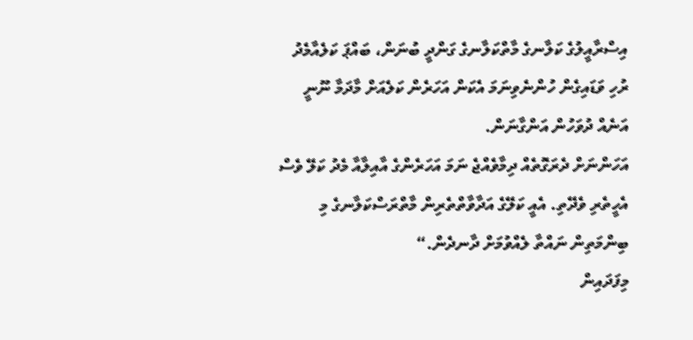އިސްރާއީލުގެ ކަލާނގެ މާތްކަލާނގެ ގަންދީ ބުނަން، ބައްޕަ ކަލެއާމެދު ރުހި ވަޑައިގެން ހުންނެވިނަމަ އެކަން އަހަރެން ކަލެއަށް މާދަމާ ނޫނީ އަނެއް ދުވަހުން އަންގާނަން.
އަހަންނަށް ދެރަގޮތެއް ދިމާވެއްޖެ ނަމަ އަހަރެންގެ އާއިލާއާ މެދު ކަލޭ ވެސް އެހީތެރި ވެދޭތި. އެއީ ކަލޭގެ އަދާވާތްތެރިން މާތްރަސްކަލާނގެ މި ބިންމަތިން ނައްތާ ލެއްވުމަށް ދާނދެން.“
މިފަދައިން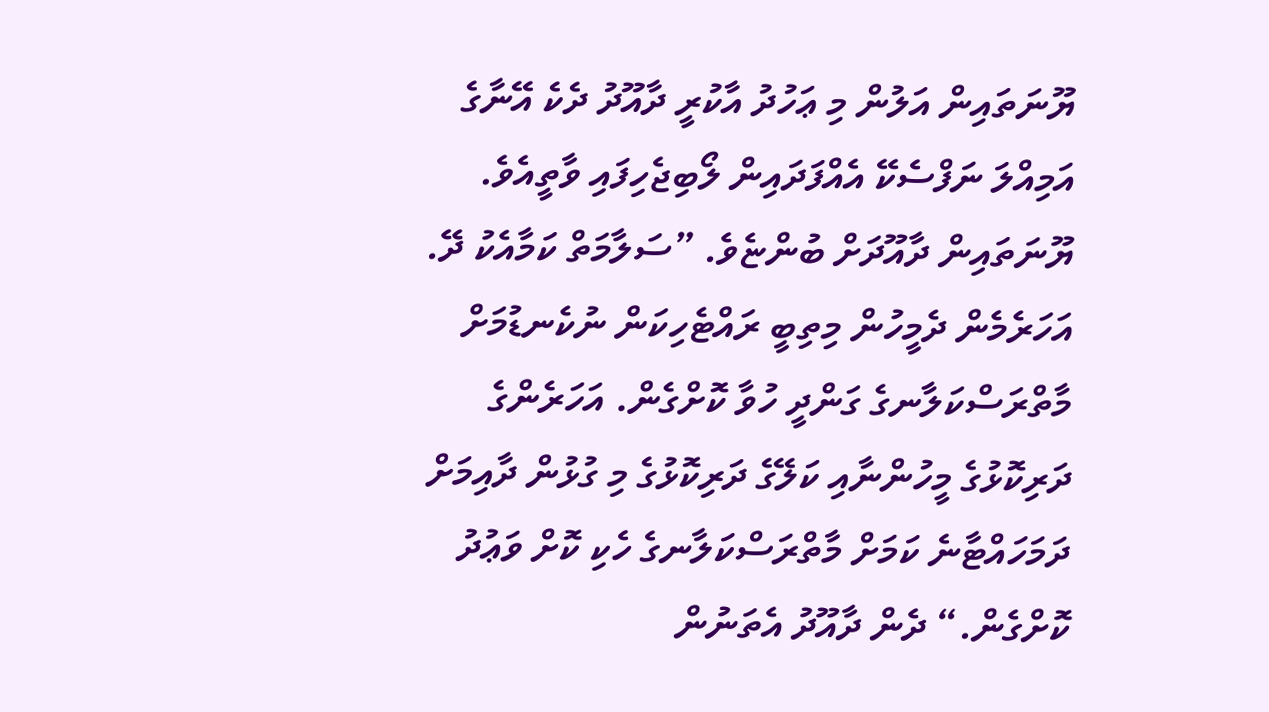ޔޫނަތައިން އަލުން މި ޢަހުދު އާކުރީ ދާއޫދު ދެކެ އޭނާގެ އަމިއްލަ ނަފްސެކޭ އެއްފަދައިން ލޯބިޖެހިފައި ވާތީއެވެ.
ޔޫނަތައިން ދާއޫދަށް ބުންޏެވެ. ”ސަލާމަތް ކަމާއެކު ދޭ. އަހަރެމެން ދެމީހުން މިތިބީ ރައްޓެހިކަން ނުކެނޑުމަށް މާތްރަސްކަލާނގެ ގަންދީ ހުވާ ކޮށްގެން. އަހަރެންގެ ދަރިކޮޅުގެ މީހުންނާއި ކަލޭގެ ދަރިކޮޅުގެ މި ގުޅުން ދާއިމަށް ދަމަހައްޓާނެ ކަމަށް މާތްރަސްކަލާނގެ ހެކި ކޮށް ވަޢުދު ކޮށްގެން.“ ދެން ދާއޫދު އެތަނުން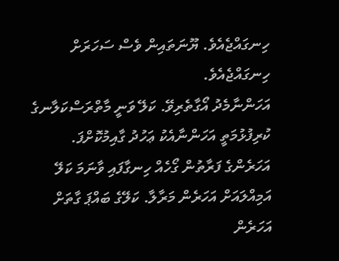ހިނގައްޖެއެވެ. ޔޫނަތައިން ވެސް ސަހަރަށް ހިނގައްޖެއެވެ.
އަހަންނާމެދު އޯގާތެރިވޭ. ކަލޭ ވަނީ މާތްރަސްކަލާނގެ ކުރިފުޅުމަތީ އަހަންނާއެކު ޢަހުދު ގާއިމުކޮށްފަ. އަހަރެންގެ ފަރާތުން ގޯހެއް ހިނގާފައި ވާނަމަ ކަލޭ އަމިއްލައަށް އަހަރެން މަރާލާ. ކަލޭގެ ބައްޕަ ގާތަށް އަހަރެން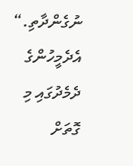ނުގެންދާތި.“
އެދެމީހުންގެ ދެމެދުގައި މި ގޮތަށް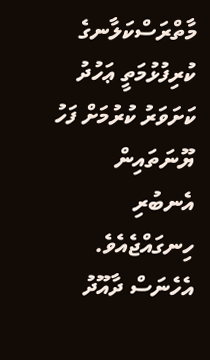މާތްރަސްކަލާނގެ ކުރިފުޅުމަތީ ޢަހުދު ކަށަވަރު ކުރުމަށް ފަހު ޔޫނަތައިން އެނބުރި ހިނގައްޖެއެވެ. އެހެނަސް ދާއޫދު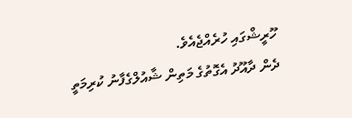ހޫރީޝްގައި ހުރެއްޖެއެވެ.
ދެން ދާއޫދު އެގޮތުގެ މަތިން ޝާއުލްގެފާނު ކުރިމަތީ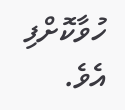ހުވާކޮށްފި އެވެ.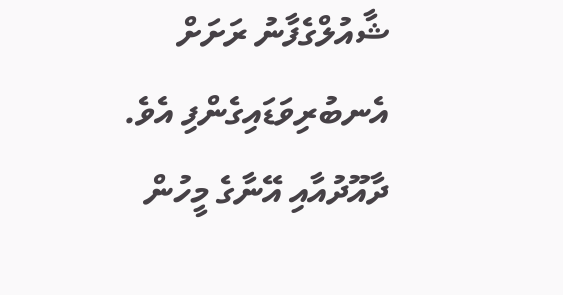ޝާއުލްގެފާނު ރަށަށް އެނބުރިވަޑައިގެންފި އެވެ. ދާއޫދުއާއި އޭނާގެ މީހުން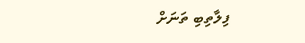ފިލާތިބި ތަނަށް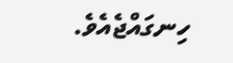ހިނގައްޖެއެވެ.